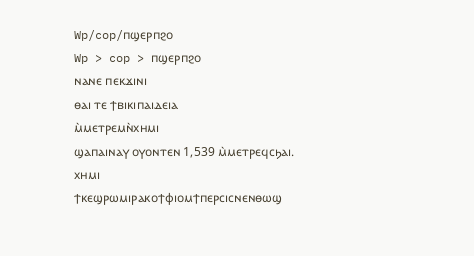Wp/cop/ⲡϣⲉⲣⲡϩⲟ
Wp > cop > ⲡϣⲉⲣⲡϩⲟ
ⲛⲁⲛⲉ ⲡⲉⲕϫⲓⲛⲓ
ⲑⲁⲓ ⲧⲉ ϯⲃⲓⲕⲓⲡⲁⲓⲇⲉⲓⲁ
ⲙ̀ⲙⲉⲧⲣⲉⲙⲛ̀ⲭⲏⲙⲓ
ϣⲁⲡⲁⲓⲛⲁⲩ ⲟⲩⲟⲛⲧⲉⲛ 1,539 ⲙ̀ⲙⲉⲧⲣⲉϥⲥϧⲁⲓ.
ⲭⲏⲙⲓ
ϯⲕⲉϣⲣⲱⲙⲓⲣⲁⲕⲟϯⲫⲓⲟⲙϯⲡⲉⲣⲥⲓⲥⲛⲉⲛⲑⲱϣ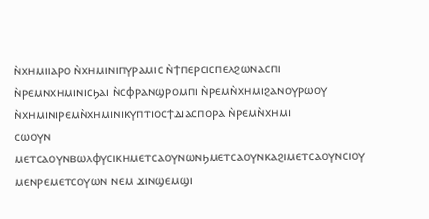ⲛ̀ⲭⲏⲙⲓⲓⲁⲣⲟ ⲛ̀ⲭⲏⲙⲓⲛⲓⲡⲩⲣⲁⲙⲓⲥ ⲛ̀ϯⲡⲉⲣⲥⲓⲥⲡⲉⲗϩⲱⲛⲁⲥⲡⲓ ⲛ̀ⲣⲉⲙⲛⲭⲏⲙⲓⲛⲓⲥϧⲁⲓ ⲛ̀ⲥⲫⲣⲁⲛϣⲣⲟⲙⲡⲓ ⲛ̀ⲣⲉⲙⲛ̀ⲭⲏⲙⲓϩⲁⲛⲟⲩⲣⲱⲟⲩ ⲛ̀ⲭⲏⲙⲓⲛⲓⲣⲉⲙⲛ̀ⲭⲏⲙⲓⲛⲓⲕⲩⲡⲧⲓⲟⲥϯⲇⲓⲁⲥⲡⲟⲣⲁ ⲛ̀ⲣⲉⲙⲛ̀ⲭⲏⲙⲓ
ⲥⲱⲟⲩⲛ
ⲙⲉⲧⲥⲁⲟⲩⲛⲃⲱⲗⲫⲩⲥⲓⲕⲏⲙⲉⲧⲥⲁⲟⲩⲛⲱⲛϧⲙⲉⲧⲥⲁⲟⲩⲛⲕⲁϩⲓⲙⲉⲧⲥⲁⲟⲩⲛⲥⲓⲟⲩ
ⲙⲉⲛⲣⲉⲙⲉⲧⲥⲟⲩⲱⲛ ⲛⲉⲙ ϫⲓⲛϣⲉⲙϣⲓ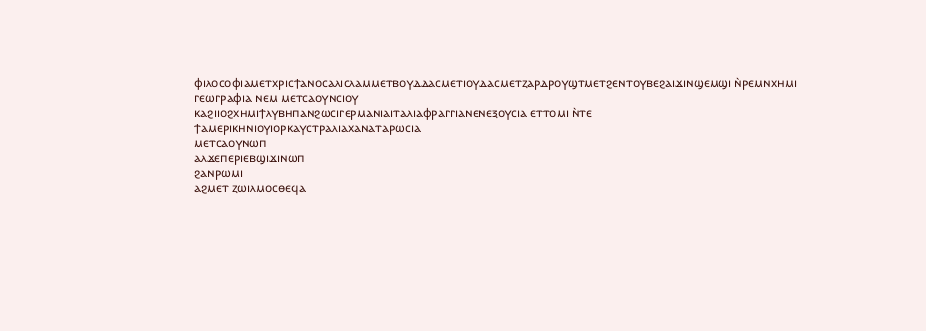ⲫⲓⲗⲟⲥⲟⲫⲓⲁⲙⲉⲧⲭⲣⲓⲥϯⲁⲛⲟⲥⲁⲗⲓⲥⲗⲁⲙⲙⲉⲧⲃⲟⲩⲇⲇⲁⲥⲙⲉⲧⲓⲟⲩⲇⲁⲥⲙⲉⲧⲍⲁⲣⲇⲣⲟⲩϣⲧⲙⲉⲧϩⲉⲛⲧⲟⲩⲃⲉϩⲁⲓϫⲓⲛϣⲉⲙϣⲓ ⲛ̀ⲣⲉⲙⲛⲭⲏⲙⲓ
ⲅⲉⲱⲅⲣⲁⲫⲓⲁ ⲛⲉⲙ ⲙⲉⲧⲥⲁⲟⲩⲛⲥⲓⲟⲩ
ⲕⲁϩⲓⲓⲟϩⲭⲏⲙⲓϯⲗⲩⲃⲏⲡⲁⲛϩⲱⲥⲓⲅⲉⲣⲙⲁⲛⲓⲁⲓⲧⲁⲗⲓⲁⲫⲣⲁⲅⲅⲓⲁⲛⲉⲛⲉⲝⲟⲩⲥⲓⲁ ⲉⲧⲧⲟⲙⲓ ⲛ̀ⲧⲉ ϯⲁⲙⲉⲣⲓⲕⲏⲛⲓⲟⲩⲓⲟⲣⲕⲁⲩⲥⲧⲣⲁⲗⲓⲁⲭⲁⲛⲁⲧⲁⲣⲱⲥⲓⲁ
ⲙⲉⲧⲥⲁⲟⲩⲛⲱⲡ
ⲁⲗϫⲉⲡⲉⲣⲓⲉⲃϣⲓϫⲓⲛⲱⲡ
ϩⲁⲛⲣⲱⲙⲓ
ⲁϩⲙⲉⲧ ⲍⲱⲓⲗⲙⲟⲥⲑⲉϥⲁ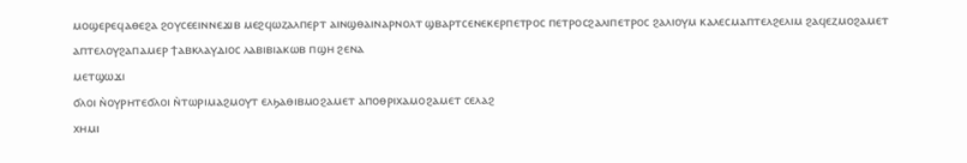ⲙⲟϣⲉⲣⲉϥⲁⲑⲉϩⲁ ϩⲟⲩⲥⲉⲉⲓⲛⲛⲉϫⲓⲃ ⲙⲉϩϥⲱⲍⲁⲗⲡⲉⲣⲧ ⲁⲓⲛϣⲑⲁⲓⲛⲁⲣⲛⲟⲗⲧ ϣⲃⲁⲣⲧⲥⲉⲛⲉⲕⲉⲣⲡⲉⲧⲣⲟⲥ ⲡⲉⲧⲣⲟⲥϩⲁⲗⲓⲡⲉⲧⲣⲟⲥ ϩⲁⲗⲓⲟⲩⲙ ⲕⲁⲗⲉⲥⲙⲁⲡⲧⲉⲗϩⲉⲗⲓⲙ ϩⲁϥⲉⲍⲙⲟϩⲁⲙⲉⲧ ⲁⲡⲧⲉⲗⲟⲩϩⲁⲡⲁⲙⲉⲣ ϯⲁⲃⲕⲗⲁⲩⲇⲓⲟⲥ ⲗⲁⲃⲓⲃⲓⲁⲕⲱⲃ ⲡϣⲏ ϩⲉⲛⲁ
ⲙⲉⲧϣⲱϫⲓ
ϭⲗⲟⲓ ⲛ̀ⲟⲩⲣⲏⲧⲉϭⲗⲟⲓ ⲛ̀ⲧⲱⲣⲓⲙⲁϩⲙⲟⲩⲧ ⲉⲗϧⲁⲑⲓⲃⲙⲟϩⲁⲙⲉⲧ ⲁⲡⲟⲑⲣⲓⲭⲁⲙⲟϩⲁⲙⲉⲧ ⲥⲉⲗⲁϩ
ⲭⲏⲙⲓ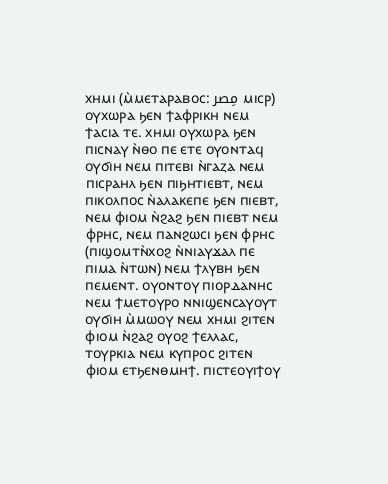ⲭⲏⲙⲓ (ⲙ̀ⲙⲉⲧⲁⲣⲁⲃⲟⲥ: مِصر ⲙⲓⲥⲣ) ⲟⲩⲭⲱⲣⲁ ϧⲉⲛ ϯⲁⲫⲣⲓⲕⲏ ⲛⲉⲙ ϯⲁⲥⲓⲁ ⲧⲉ. ⲭⲏⲙⲓ ⲟⲩⲭⲱⲣⲁ ϧⲉⲛ ⲡⲓⲥⲛⲁⲩ ⲛ̀ⲑⲟ ⲡⲉ ⲉⲧⲉ ⲟⲩⲟⲛⲧⲁϥ ⲟⲩϭⲓⲏ ⲛⲉⲙ ⲡⲓⲧⲉⲃⲓ ⲛ̀ⲅⲁⲍⲁ ⲛⲉⲙ ⲡⲓⲥⲣⲁⲏⲗ ϧⲉⲛ ⲡⲓϧⲏⲧⲓⲉⲃⲧ, ⲛⲉⲙ ⲡⲓⲕⲟⲗⲡⲟⲥ ⲛ̀ⲁⲗⲁⲕⲉⲡⲉ ϧⲉⲛ ⲡⲓⲉⲃⲧ, ⲛⲉⲙ ⲫⲓⲟⲙ ⲛ̀ϩⲁϩ ϧⲉⲛ ⲡⲓⲉⲃⲧ ⲛⲉⲙ ⲫⲣⲏⲥ, ⲛⲉⲙ ⲡⲁⲛϩⲱⲥⲓ ϧⲉⲛ ⲫⲣⲏⲥ (ⲡⲓϣⲟⲙⲧⲛ̀ⲭⲟϩ ⲛ̀ⲛⲓⲁⲩϫⲁⲗ ⲡⲉ ⲡⲓⲙⲁ ⲛ̀ⲧⲱⲛ) ⲛⲉⲙ ϯⲗⲩⲃⲏ ϧⲉⲛ ⲡⲉⲙⲉⲛⲧ. ⲟⲩⲟⲛⲧⲟⲩ ⲡⲓⲟⲣⲇⲁⲛⲏⲥ ⲛⲉⲙ ϯⲙⲉⲧⲟⲩⲣⲟ ⲛⲛⲓϣⲉⲛⲥⲁⲩⲟⲩⲧ ⲟⲩϭⲓⲏ ⲙ̀ⲙⲱⲟⲩ ⲛⲉⲙ ⲭⲏⲙⲓ ϩⲓⲧⲉⲛ ⲫⲓⲟⲙ ⲛ̀ϩⲁϩ ⲟⲩⲟϩ ϯⲉⲗⲗⲁⲥ, ⲧⲟⲩⲣⲕⲓⲁ ⲛⲉⲙ ⲕⲩⲡⲣⲟⲥ ϩⲓⲧⲉⲛ ⲫⲓⲟⲙ ⲉⲧϧⲉⲛⲑⲙⲏϯ. ⲡⲓⲥⲧⲉⲟⲩⲓϯⲟⲩ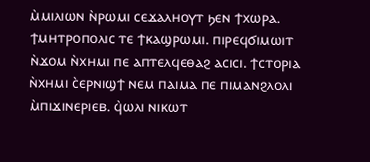ⲙ̀ⲙⲓⲗⲓⲱⲛ ⲛ̀ⲣⲱⲙⲓ ⲥⲉϫⲁⲗⲏⲟⲩⲧ ϧⲉⲛ ϯⲭⲱⲣⲁ. ϯⲙⲏⲧⲣⲟⲡⲟⲗⲓⲥ ⲧⲉ ϯⲕⲁϣⲣⲱⲙⲓ. ⲡⲓⲣⲉϥϭⲓⲙⲱⲓⲧ ⲛ̀ϫⲟⲙ ⲛ̀ⲭⲏⲙⲓ ⲡⲉ ⲁⲡⲧⲉⲗϥⲉⲑⲁϩ ⲁⲥⲓⲥⲓ. ϯⲥⲧⲟⲣⲓⲁ ⲛ̀ⲭⲏⲙⲓ ⲥ̀ⲉⲣⲛⲓϣϯ ⲛⲉⲙ ⲡⲁⲓⲙⲁ ⲡⲉ ⲡⲓⲙⲁⲛϩⲗⲟⲗⲓ ⲙ̀ⲡⲓϫⲓⲛⲉⲣⲓⲉⲃ. ϥ̀ⲱⲗⲓ ⲛⲓⲕⲱⲧ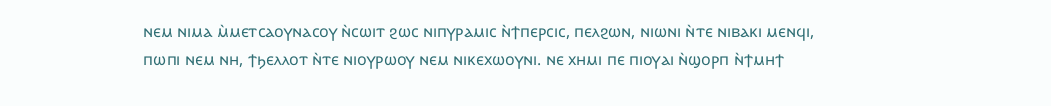ⲛⲉⲙ ⲛⲓⲙⲁ ⲙ̀ⲙⲉⲧⲥⲁⲟⲩⲛⲁⲥⲟⲩ ⲛ̀ⲥⲱⲓⲧ ϩⲱⲥ ⲛⲓⲡⲩⲣⲁⲙⲓⲥ ⲛ̀ϯⲡⲉⲣⲥⲓⲥ, ⲡⲉⲗϩⲱⲛ, ⲛⲓⲱⲛⲓ ⲛ̀ⲧⲉ ⲛⲓⲃⲁⲕⲓ ⲙⲉⲛϥⲓ, ⲡⲱⲡⲓ ⲛⲉⲙ ⲛⲏ, ϯϧⲉⲗⲗⲟⲧ ⲛ̀ⲧⲉ ⲛⲓⲟⲩⲣⲱⲟⲩ ⲛⲉⲙ ⲛⲓⲕⲉⲭⲱⲟⲩⲛⲓ. ⲛⲉ ⲭⲏⲙⲓ ⲡⲉ ⲡⲓⲟⲩⲁⲓ ⲛ̀ϣⲟⲣⲡ ⲛ̀ϯⲙⲏϯ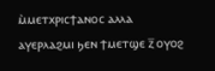ⲙ̀ⲙⲉⲧⲭⲣⲓⲥϯⲁⲛⲟⲥ ⲁⲗⲗⲁ ⲁⲩⲉⲣⲗⲁϩⲙⲓ ϧⲉⲛ ϯⲙⲉⲧϣⲉ ⲍ̅ ⲟⲩⲟϩ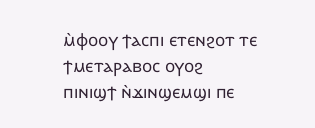ⲙ̀ⲫⲟⲟⲩ ϯⲁⲥⲡⲓ ⲉⲧⲉⲛϩⲟⲧ ⲧⲉ ϯⲙⲉⲧⲁⲣⲁⲃⲟⲥ ⲟⲩⲟϩ ⲡⲓⲛⲓϣϯ ⲛ̀ϫⲓⲛϣⲉⲙϣⲓ ⲡⲉ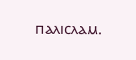ⲡⲁⲗⲓⲥⲗⲁⲙ.